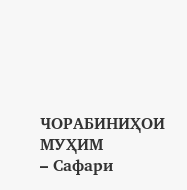ЧОРАБИНИҲОИ МУҲИМ
– Сафари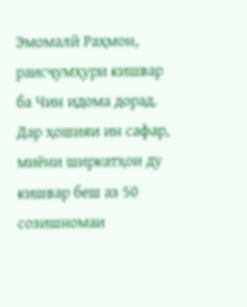Эмомалӣ Раҳмон, раисҷумҳури кишвар ба Чин идома дорад. Дар ҳошияи ин сафар, миёни ширкатҳои ду кишвар беш аз 50 созишномаи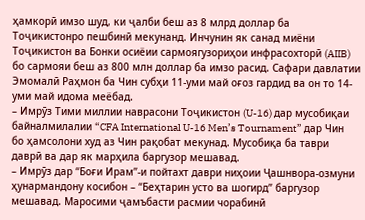ҳамкорӣ имзо шуд, ки ҷалби беш аз 8 млрд доллар ба Тоҷикистонро пешбинӣ мекунанд. Инчунин як санад миёни Тоҷикистон ва Бонки осиёии сармоягузориҳои инфрасохторӣ (AIIB) бо сармояи беш аз 800 млн доллар ба имзо расид. Сафари давлатии Эмомалӣ Раҳмон ба Чин субҳи 11-уми май оғоз гардид ва он то 14-уми май идома меёбад.
– Имрӯз Тими миллии наврасони Тоҷикистон (U-16) дар мусобиқаи байналмилалии “CFA International U-16 Men’s Tournament” дар Чин бо ҳамсолони худ аз Чин рақобат мекунад. Мусобиқа ба таври даврӣ ва дар як марҳила баргузор мешавад.
– Имрӯз дар “Боғи Ирам”-и пойтахт даври ниҳоии Ҷашнвора-озмуни ҳунармандону косибон – “Беҳтарин усто ва шогирд” баргузор мешавад. Маросими ҷамъбасти расмии чорабинӣ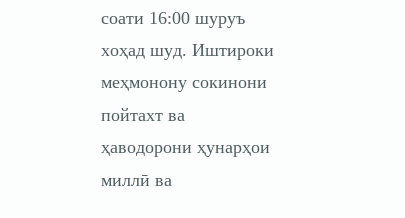соати 16:00 шуруъ хоҳад шуд. Иштироки меҳмонону сокинони пойтахт ва ҳаводорони ҳунарҳои миллӣ ва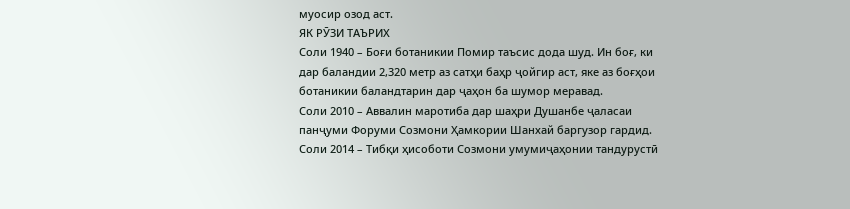муосир озод аст.
ЯК РӮЗИ ТАЪРИХ
Соли 1940 – Боғи ботаникии Помир таъсис дода шуд. Ин боғ, ки дар баландии 2,320 метр аз сатҳи баҳр ҷойгир аст, яке аз боғҳои ботаникии баландтарин дар ҷаҳон ба шумор меравад.
Соли 2010 – Аввалин маротиба дар шаҳри Душанбе ҷаласаи панҷуми Форуми Созмони Ҳамкории Шанхай баргузор гардид.
Соли 2014 – Тибқи ҳисоботи Созмони умумиҷаҳонии тандурустӣ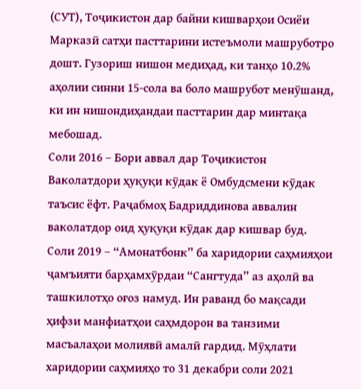(СУТ), Тоҷикистон дар байни кишварҳои Осиёи Марказӣ сатҳи пасттарини истеъмоли машруботро дошт. Гузориш нишон медиҳад, ки танҳо 10.2% аҳолии синни 15-сола ва боло машрубот менӯшанд, ки ин нишондиҳандаи пасттарин дар минтақа мебошад.
Соли 2016 – Бори аввал дар Тоҷикистон Ваколатдори ҳуқуқи кӯдак ё Омбудсмени кӯдак таъсис ёфт. Раҷабмоҳ Бадриддинова аввалин ваколатдор оид ҳуқуқи кӯдак дар кишвар буд.
Соли 2019 – “Амонатбонк” ба харидории саҳмияҳои ҷамъияти барҳамхӯрдаи “Сангтуда” аз аҳолӣ ва ташкилотҳо оғоз намуд. Ин раванд бо мақсади ҳифзи манфиатҳои саҳмдорон ва танзими масъалаҳои молиявӣ амалӣ гардид. Мӯҳлати харидории саҳмияҳо то 31 декабри соли 2021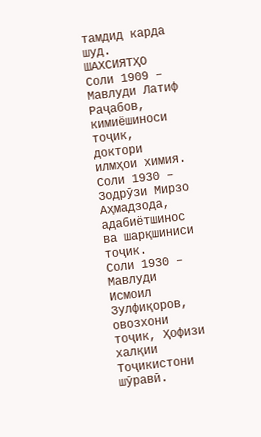тамдид карда шуд.
ШАХСИЯТҲО
Соли 1909 – Мавлуди Латиф Раҷабов, кимиёшиноси тоҷик, доктори илмҳои химия.
Соли 1930 – Зодрӯзи Мирзо Аҳмадзода, адабиётшинос ва шарқшиниси тоҷик.
Соли 1930 – Мавлуди Исмоил Зулфиқоров, овозхони тоҷик, Ҳофизи халқии Тоҷикистони шӯравӣ.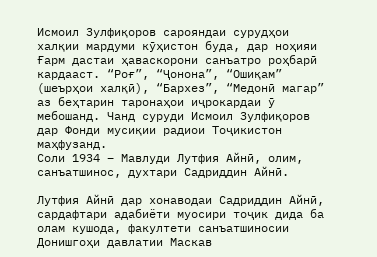Исмоил Зулфиқоров сарояндаи сурудҳои халқии мардуми кӯҳистон буда, дар ноҳияи Ғарм дастаи ҳаваскорони санъатро роҳбарӣ кардааст. “Роғ”, “Ҷонона”, “Ошиқам” (шеърҳои халқӣ), “Бархез”, “Медонӣ магар” аз беҳтарин таронаҳои иҷрокардаи ӯ мебошанд. Чанд суруди Исмоил Зулфиқоров дар Фонди мусиқии радиои Тоҷикистон маҳфузанд.
Соли 1934 – Мавлуди Лутфия Айнӣ, олим, санъатшинос, духтари Садриддин Айнӣ.

Лутфия Айнӣ дар хонаводаи Садриддин Айнӣ, сардафтари адабиёти муосири тоҷик дида ба олам кушода, факултети санъатшиносии Донишгоҳи давлатии Маскав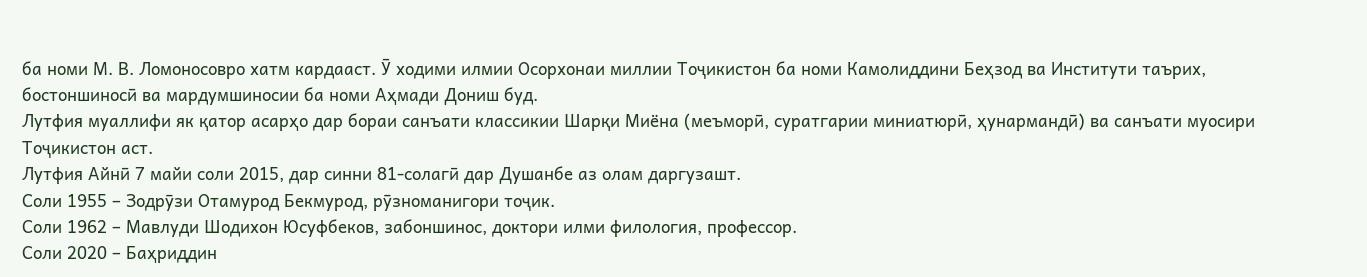ба номи М. В. Ломоносовро хатм кардааст. Ӯ ходими илмии Осорхонаи миллии Тоҷикистон ба номи Камолиддини Беҳзод ва Институти таърих, бостоншиносӣ ва мардумшиносии ба номи Аҳмади Дониш буд.
Лутфия муаллифи як қатор асарҳо дар бораи санъати классикии Шарқи Миёна (меъморӣ, суратгарии миниатюрӣ, ҳунармандӣ) ва санъати муосири Тоҷикистон аст.
Лутфия Айнӣ 7 майи соли 2015, дар синни 81-солагӣ дар Душанбе аз олам даргузашт.
Соли 1955 – Зодрӯзи Отамурод Бекмурод, рӯзноманигори тоҷик.
Соли 1962 – Мавлуди Шодихон Юсуфбеков, забоншинос, доктори илми филология, профессор.
Соли 2020 – Баҳриддин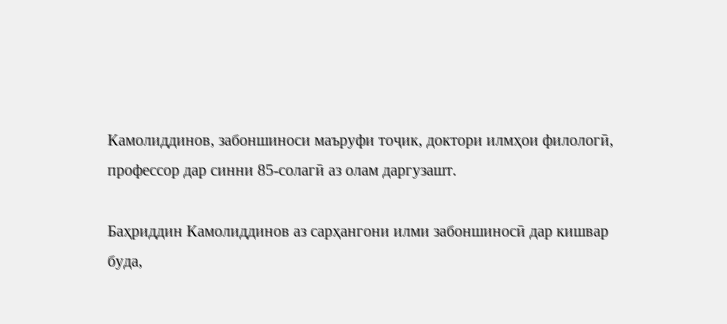Камолиддинов, забоншиноси маъруфи тоҷик, доктори илмҳои филологӣ, профессор дар синни 85-солагӣ аз олам даргузашт.

Баҳриддин Камолиддинов аз сарҳангони илми забоншиносӣ дар кишвар буда,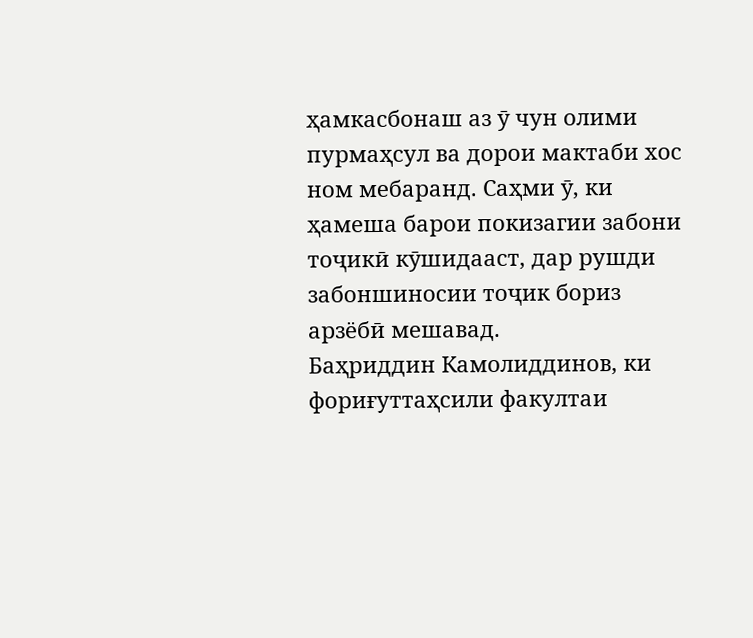ҳамкасбонаш аз ӯ чун олими пурмаҳсул ва дорои мактаби хос ном мебаранд. Саҳми ӯ, ки ҳамеша барои покизагии забони тоҷикӣ кӯшидааст, дар рушди забоншиносии тоҷик бориз арзёбӣ мешавад.
Баҳриддин Камолиддинов, ки фориғуттаҳсили факултаи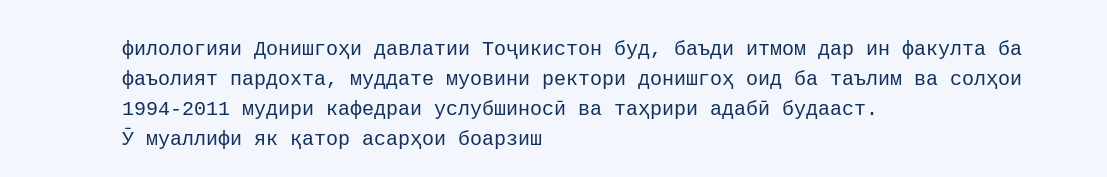филологияи Донишгоҳи давлатии Тоҷикистон буд, баъди итмом дар ин факулта ба фаъолият пардохта, муддате муовини ректори донишгоҳ оид ба таълим ва солҳои 1994-2011 мудири кафедраи услубшиносӣ ва таҳрири адабӣ будааст.
Ӯ муаллифи як қатор асарҳои боарзиш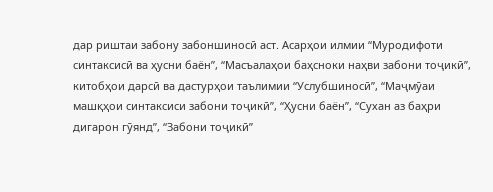дар риштаи забону забоншиносӣ аст. Асарҳои илмии “Муродифоти синтаксисӣ ва ҳусни баён”, “Масъалаҳои баҳсноки наҳви забони тоҷикӣ”, китобҳои дарсӣ ва дастурҳои таълимии “Услубшиносӣ”, “Маҷмӯаи машқҳои синтаксиси забони тоҷикӣ”, “Ҳусни баён”, “Сухан аз баҳри дигарон гӯянд”, “Забони тоҷикӣ”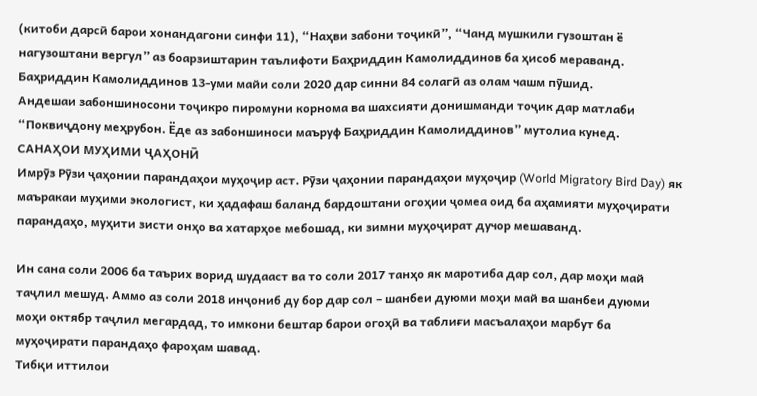(китоби дарсӣ барои хонандагони синфи 11), “Наҳви забони тоҷикӣ”, “Чанд мушкили гузоштан ё нагузоштани вергул” аз боарзиштарин таълифоти Баҳриддин Камолиддинов ба ҳисоб мераванд.
Баҳриддин Камолиддинов 13-уми майи соли 2020 дар синни 84 солагӣ аз олам чашм пӯшид.
Андешаи забоншиносони тоҷикро пиромуни корнома ва шахсияти донишманди тоҷик дар матлаби “Поквиҷдону меҳрубон. Ёде аз забоншиноси маъруф Баҳриддин Камолиддинов” мутолиа кунед.
САНАҲОИ МУҲИМИ ҶАҲОНӢ
Имрӯз Рӯзи ҷаҳонии парандаҳои муҳоҷир аст. Рӯзи ҷаҳонии парандаҳои муҳоҷир (World Migratory Bird Day) як маъракаи муҳими экологист, ки ҳадафаш баланд бардоштани огоҳии ҷомеа оид ба аҳамияти муҳоҷирати парандаҳо, муҳити зисти онҳо ва хатарҳое мебошад, ки зимни муҳоҷират дучор мешаванд.

Ин сана соли 2006 ба таърих ворид шудааст ва то соли 2017 танҳо як маротиба дар сол, дар моҳи май таҷлил мешуд. Аммо аз соли 2018 инҷониб ду бор дар сол – шанбеи дуюми моҳи май ва шанбеи дуюми моҳи октябр таҷлил мегардад, то имкони бештар барои огоҳӣ ва таблиғи масъалаҳои марбут ба муҳоҷирати парандаҳо фароҳам шавад.
Тибқи иттилои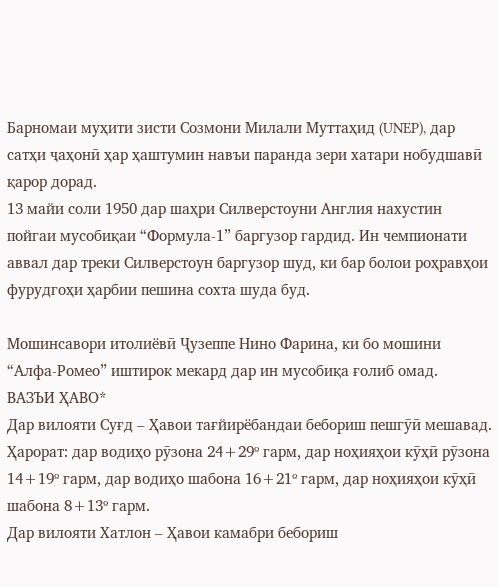Барномаи муҳити зисти Созмони Милали Муттаҳид (UNEP), дар сатҳи ҷаҳонӣ ҳар ҳаштумин навъи паранда зери хатари нобудшавӣ қарор дорад.
13 майи соли 1950 дар шаҳри Силверстоуни Англия нахустин пойгаи мусобиқаи “Формула-1” баргузор гардид. Ин чемпионати аввал дар треки Силверстоун баргузор шуд, ки бар болои роҳравҳои фурудгоҳи ҳарбии пешина сохта шуда буд.

Мошинсавори итолиёвӣ Ҷузеппе Нино Фарина, ки бо мошини “Алфа-Ромео” иштирок мекард дар ин мусобиқа ғолиб омад.
ВАЗЪИ ҲАВО*
Дар вилояти Суғд – Ҳавои тағйирёбандаи бебориш пешгӯӣ мешавад. Ҳарорат: дар водиҳо рӯзона 24+29º гарм, дар ноҳияҳои кӯҳӣ рӯзона 14+19º гарм, дар водиҳо шабона 16+21º гарм, дар ноҳияҳои кӯҳӣ шабона 8+13º гарм.
Дар вилояти Хатлон – Ҳавои камабри бебориш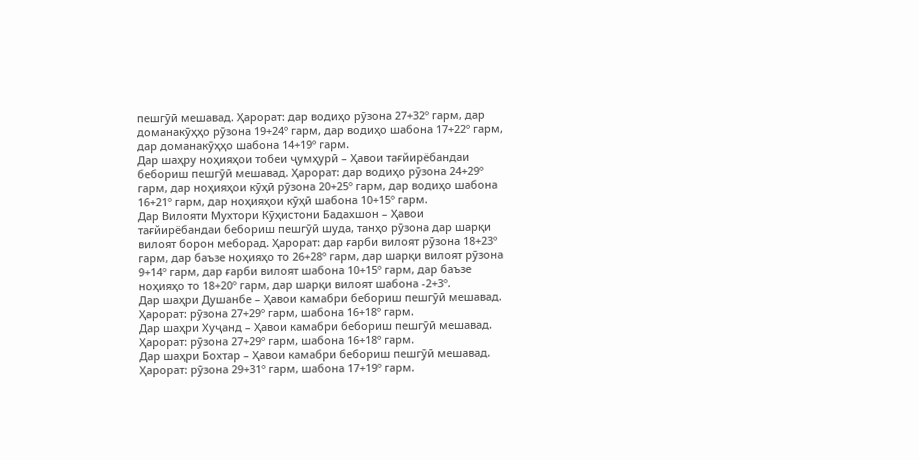пешгӯӣ мешавад. Ҳарорат: дар водиҳо рӯзона 27+32º гарм, дар доманакӯҳҳо рӯзона 19+24º гарм, дар водиҳо шабона 17+22º гарм, дар доманакӯҳҳо шабона 14+19º гарм.
Дар шаҳру ноҳияҳои тобеи ҷумҳурӣ – Ҳавои тағйирёбандаи бебориш пешгӯӣ мешавад. Ҳарорат: дар водиҳо рӯзона 24+29º гарм, дар ноҳияҳои кӯҳӣ рӯзона 20+25º гарм, дар водиҳо шабона 16+21º гарм, дар ноҳияҳои кӯҳӣ шабона 10+15º гарм.
Дар Вилояти Мухтори Кӯҳистони Бадахшон – Ҳавои тағйирёбандаи бебориш пешгӯӣ шуда, танҳо рӯзона дар шарқи вилоят борон меборад. Ҳарорат: дар ғарби вилоят рӯзона 18+23º гарм, дар баъзе ноҳияҳо то 26+28º гарм, дар шарқи вилоят рӯзона 9+14º гарм, дар ғарби вилоят шабона 10+15º гарм, дар баъзе ноҳияҳо то 18+20º гарм, дар шарқи вилоят шабона -2+3º.
Дар шаҳри Душанбе – Ҳавои камабри бебориш пешгӯӣ мешавад. Ҳарорат: рӯзона 27+29º гарм, шабона 16+18º гарм.
Дар шаҳри Хуҷанд – Ҳавои камабри бебориш пешгӯӣ мешавад. Ҳарорат: рӯзона 27+29º гарм, шабона 16+18º гарм.
Дар шаҳри Бохтар – Ҳавои камабри бебориш пешгӯӣ мешавад. Ҳарорат: рӯзона 29+31º гарм, шабона 17+19º гарм.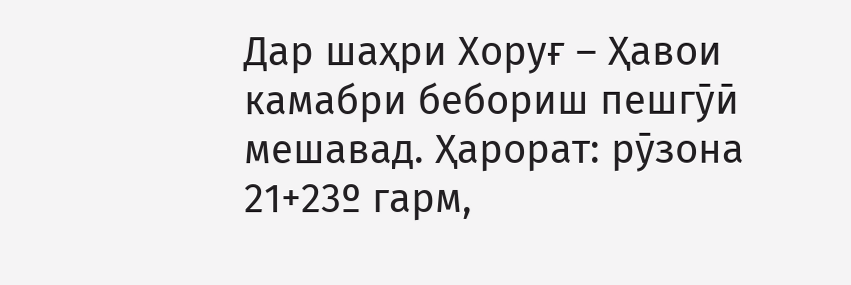Дар шаҳри Хоруғ – Ҳавои камабри бебориш пешгӯӣ мешавад. Ҳарорат: рӯзона 21+23º гарм,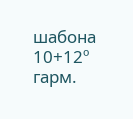шабона 10+12º гарм.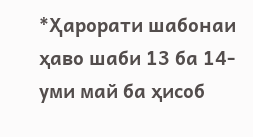*Ҳарорати шабонаи ҳаво шаби 13 ба 14-уми май ба ҳисоб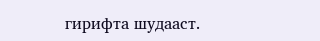гирифта шудааст.